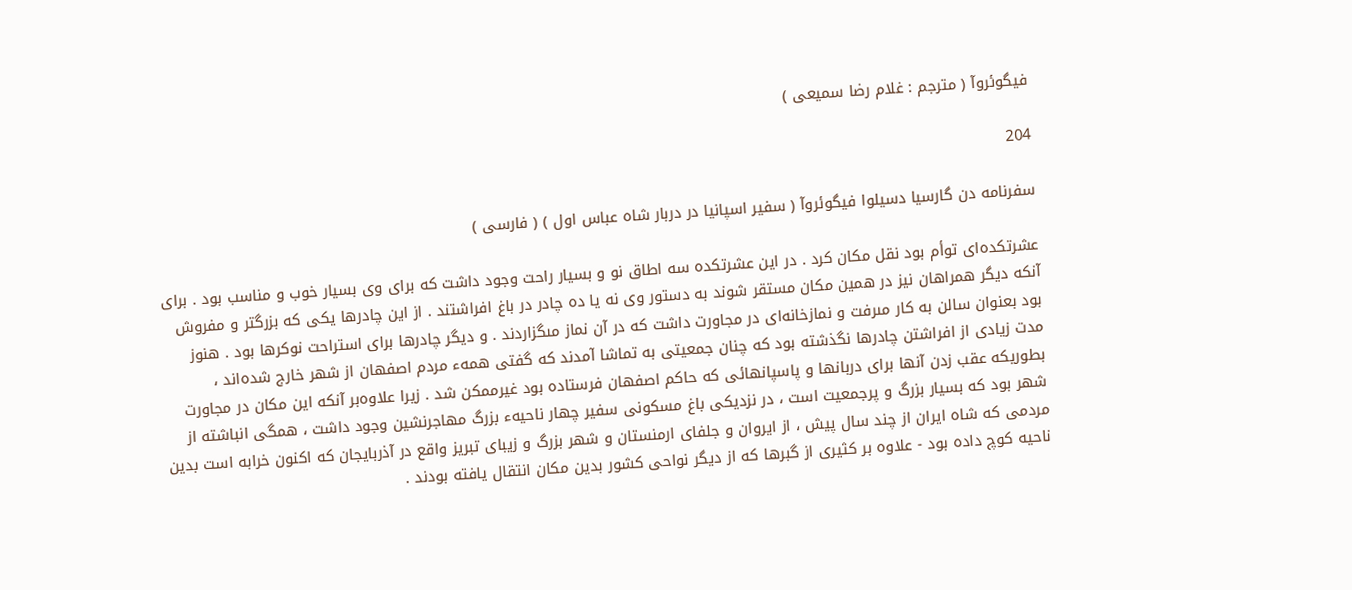فيگوئروآ ( مترجم : غلام رضا سميعى )

204

سفرنامه دن گارسيا دسيلوا فيگوئروآ ( سفير اسپانيا در دربار شاه عباس اول ) ( فارسى )

عشرتكده‌اى توأم بود نقل مكان كرد . در اين عشرتكده سه اطاق نو و بسيار راحت وجود داشت كه براى وى بسيار خوب و مناسب بود . براى آنكه ديگر همراهان نيز در همين مكان مستقر شوند به دستور وى نه يا ده چادر در باغ افراشتند . از اين چادرها يكى كه بزرگتر و مفروش بود بعنوان سالن به كار مىرفت و نمازخانه‌اى در مجاورت داشت كه در آن نماز مىگزاردند . و ديگر چادرها براى استراحت نوكرها بود . هنوز مدت زيادى از افراشتن چادرها نگذشته بود كه چنان جمعيتى به تماشا آمدند كه گفتى همهء مردم اصفهان از شهر خارج شده‌اند ، بطوريكه عقب زدن آنها براى دربانها و پاسپانهائى كه حاكم اصفهان فرستاده بود غيرممكن شد . زيرا علاوه‌بر آنكه اين مكان در مجاورت شهر بود كه بسيار بزرگ و پرجمعيت است ، در نزديكى باغ مسكونى سفير چهار ناحيهء بزرگ مهاجرنشين وجود داشت ، همگى انباشته از مردمى كه شاه ايران از چند سال پيش ، از ايروان و جلفاى ارمنستان و شهر بزرگ و زيباى تبريز واقع در آذربايجان كه اكنون خرابه است بدين ناحيه كوچ داده بود - علاوه بر كثيرى از گبرها كه از ديگر نواحى كشور بدين مكان انتقال يافته بودند .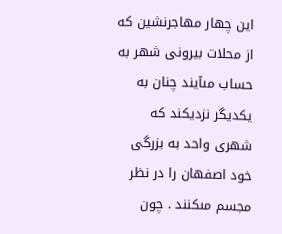اين چهار مهاجرنشين كه از محلات بيرونى شهر به حساب مىآيند چنان به يكديگر نزديكند كه شهرى واحد به بزرگى خود اصفهان را در نظر مجسم مىكنند . چون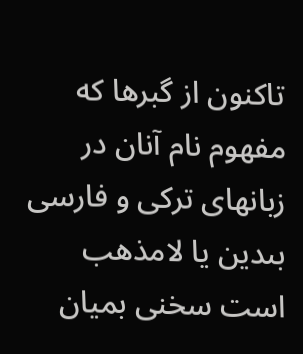تاكنون از گبرها كه مفهوم نام آنان در زبانهاى تركى و فارسى بىدين يا لامذهب است سخنى بميان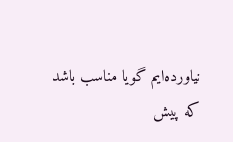نياورده‌ايم گويا مناسب باشد كه پيش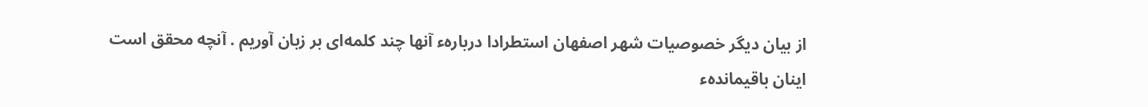از بيان ديگر خصوصيات شهر اصفهان استطرادا دربارهء آنها چند كلمه‌اى بر زبان آوريم . آنچه محقق است اينان باقيماندهء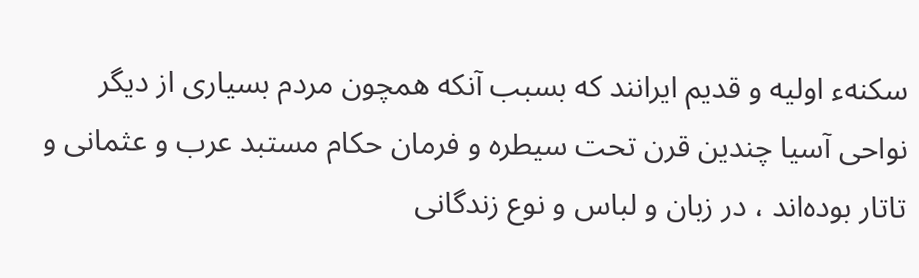سكنهء اوليه و قديم ايرانند كه بسبب آنكه همچون مردم بسيارى از ديگر نواحى آسيا چندين قرن تحت سيطره و فرمان حكام مستبد عرب و عثمانى و تاتار بوده‌اند ، در زبان و لباس و نوع زندگانى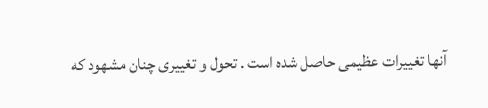آنها تغييرات عظيمى حاصل شده است . تحول و تغييرى چنان مشهود كه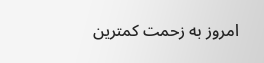امروز به زحمت كمترين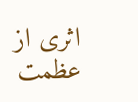اثرى از عظمت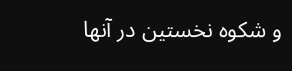و شكوه نخستين در آنها